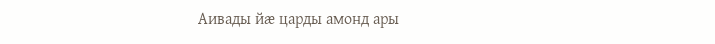Аивады йӕ царды амонд ары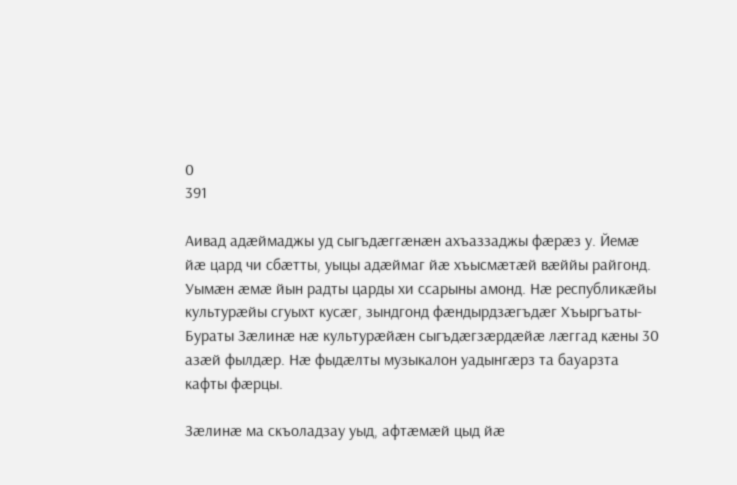0
391

Аивад адӕймаджы уд сыгъдӕггӕнӕн ахъаззаджы фӕрӕз у. Йемӕ йӕ цард чи сбӕтты, уыцы адӕймаг йӕ хъысмӕтӕй вӕййы райгонд. Уымӕн ӕмӕ йын радты царды хи ссарыны амонд. Нӕ республикӕйы культурӕйы сгуыхт кусӕг, зындгонд фӕндырдзӕгъдӕг Хъыргъаты-Бураты Зӕлинӕ нӕ культурӕйӕн сыгъдӕгзӕрдӕйӕ лӕггад кӕны 30 азӕй фылдӕр. Нӕ фыдӕлты музыкалон уадынгӕрз та бауарзта кафты фӕрцы.

Зӕлинӕ ма скъоладзау уыд, афтӕмӕй цыд йӕ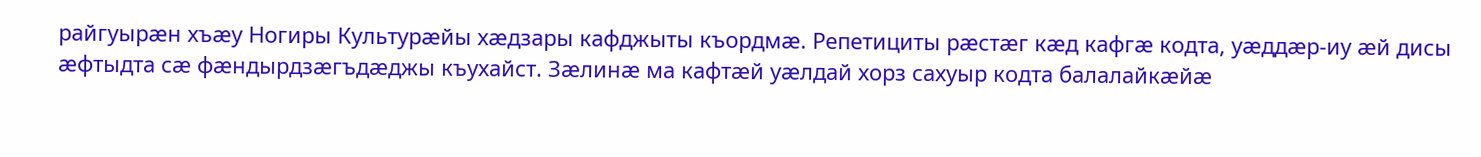райгуырӕн хъӕу Ногиры Культурӕйы хӕдзары кафджыты къордмӕ. Репетициты рӕстӕг кӕд кафгӕ кодта, уӕддӕр-иу ӕй дисы ӕфтыдта сӕ фӕндырдзӕгъдӕджы къухайст. Зӕлинӕ ма кафтӕй уӕлдай хорз сахуыр кодта балалайкӕйӕ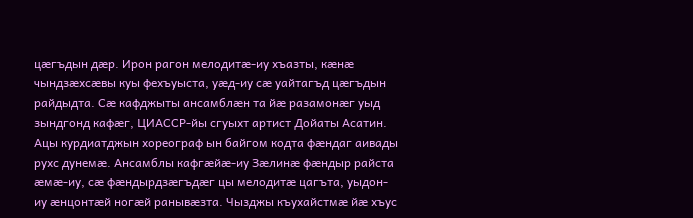цӕгъдын дӕр. Ирон рагон мелодитӕ-иу хъазты, кӕнӕ чындзӕхсӕвы куы фехъуыста, уӕд-иу сӕ уайтагъд цӕгъдын райдыдта. Сӕ кафджыты ансамблӕн та йӕ разамонӕг уыд зындгонд кафӕг, ЦИАССР-йы сгуыхт артист Дойаты Асатин. Ацы курдиатджын хореограф ын байгом кодта фӕндаг аивады рухс дунемӕ. Ансамблы кафгӕйӕ-иу Зӕлинӕ фӕндыр райста ӕмӕ-иу, сӕ фӕндырдзӕгъдӕг цы мелодитӕ цагъта, уыдон-иу ӕнцонтӕй ногӕй ранывӕзта. Чызджы къухайстмӕ йӕ хъус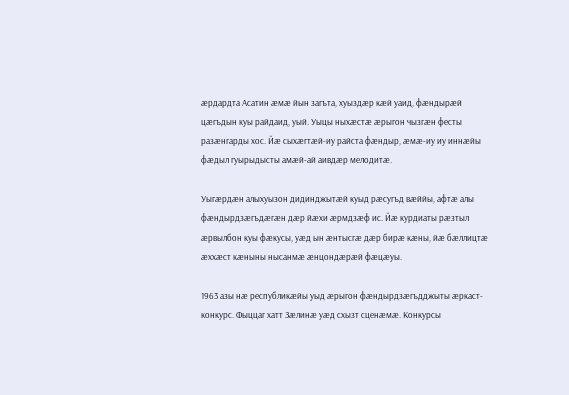ӕрдардта Асатин ӕмӕ йын загъта, хуыздӕр кӕй уаид, фӕндырӕй цӕгъдын куы райдаид, уый. Уыцы ныхӕстӕ ӕрыгон чызгӕн фесты разӕнгарды хос. Йӕ сыхӕгтӕй-иу райста фӕндыр, ӕмӕ-иу иу иннӕйы фӕдыл гуырыдысты амӕй-ай аивдӕр мелодитӕ.

Уыгӕрдӕн алыхуызон дидинджытӕй куыд рӕсугъд вӕййы, афтӕ алы фӕндырдзӕгъдӕгӕн дӕр йӕхи ӕрмдзӕф ис. Йӕ курдиаты рӕзтыл ӕрвылбон куы фӕкусы, уӕд ын ӕнтысгӕ дӕр бирӕ кӕны, йӕ бӕллицтӕ ӕххӕст кӕныны нысанмӕ ӕнцондӕрӕй фӕцӕуы.

1963 азы нӕ республикӕйы уыд ӕрыгон фӕндырдзӕгъдджыты ӕркаст-конкурс. Фыццаг хатт Зӕлинӕ уӕд схызт сценӕмӕ. Конкурсы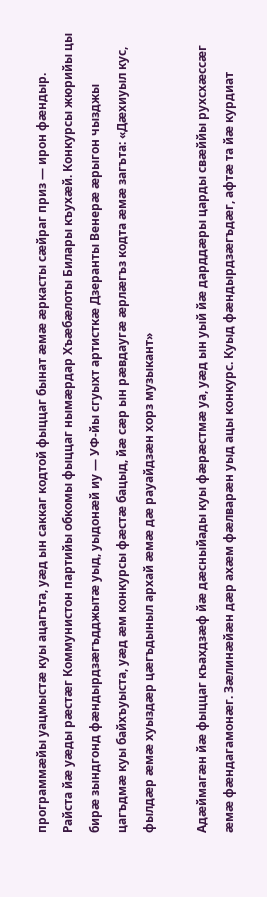программӕйы уацмыстӕ куы ацагъта, уӕд ын саккаг кодтой фыццаг бынат ӕмӕ ӕркасты сӕйраг приз — ирон фӕндыр. Райста йӕ уӕды рӕстӕг Коммунистон партийы обкомы фыццаг нымӕрдар Хъӕбӕлоты Билары къухӕй. Конкурсы жюрийы цы бирӕ зындгонд фӕндырдзӕгъдджытӕ уыд, уыдонӕй иу — УФ-йы сгуыхт артисткӕ Дзеранты Венерӕ ӕрыгон чызджы цагъдмӕ куы байхъуыста, уӕд ӕм конкурсы фӕстӕ бацыд, йӕ сӕр ын рӕвдаугӕ ӕрлӕгъз кодта ӕмӕ загъта: «Дӕхиуыл кус, фылдӕр ӕмӕ хуыздӕр цӕгъдыныл архай ӕмӕ дӕ рауайдзӕн хорз музыкант»

Адӕймагӕн йӕ фыццаг къахдзӕф йӕ дӕсныйады куы фӕрӕстмӕ уа, уӕд ын уый йӕ дарддӕры царды свӕййы рухсхӕссӕг ӕмӕ фӕндагамонӕг. Зӕлинӕйӕн дӕр ахӕм фӕлварӕн уыд ацы конкурс. Куыд фӕндырдзӕгъдӕг, афтӕ та йӕ курдиат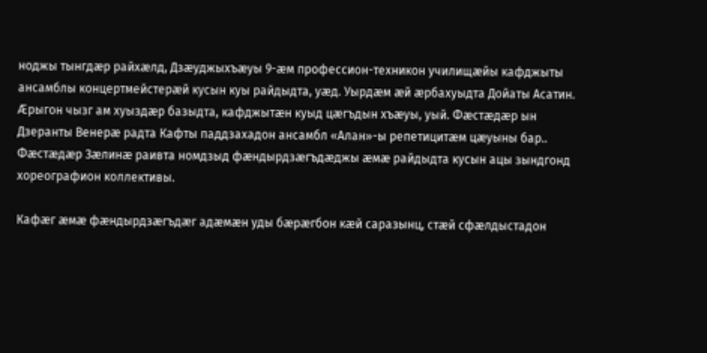ноджы тынгдӕр райхӕлд, Дзӕуджыхъӕуы 9-ӕм профессион-техникон училищӕйы кафджыты ансамблы концертмейстерӕй кусын куы райдыдта, уӕд. Уырдӕм ӕй ӕрбахуыдта Дойаты Асатин. Ӕрыгон чызг ам хуыздӕр базыдта, кафджытӕн куыд цӕгъдын хъӕуы, уый. Фӕстӕдӕр ын Дзеранты Венерӕ радта Кафты паддзахадон ансамбл «Алан»-ы репетицитӕм цӕуыны бар.. Фӕстӕдӕр Зӕлинӕ раивта номдзыд фӕндырдзӕгъдӕджы ӕмӕ райдыдта кусын ацы зындгонд хореографион коллективы.

Кафӕг ӕмӕ фӕндырдзӕгъдӕг адӕмӕн уды бӕрӕгбон кӕй саразынц, стӕй сфӕлдыстадон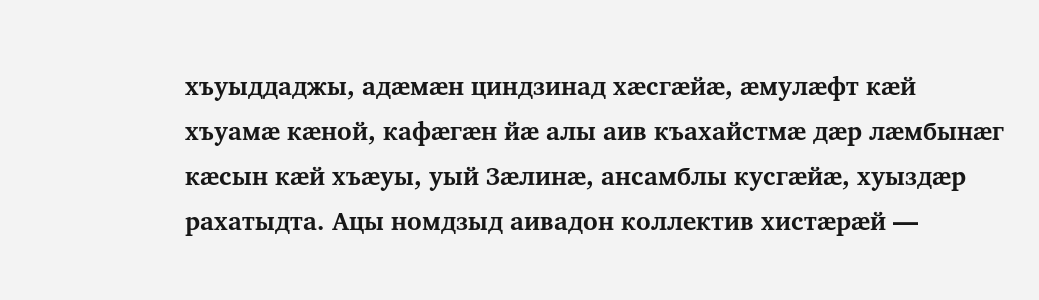хъуыддаджы, адӕмӕн циндзинад хӕсгӕйӕ, ӕмулӕфт кӕй хъуамӕ кӕной, кафӕгӕн йӕ алы аив къахайстмӕ дӕр лӕмбынӕг кӕсын кӕй хъӕуы, уый Зӕлинӕ, ансамблы кусгӕйӕ, хуыздӕр рахатыдта. Ацы номдзыд аивадон коллектив хистӕрӕй —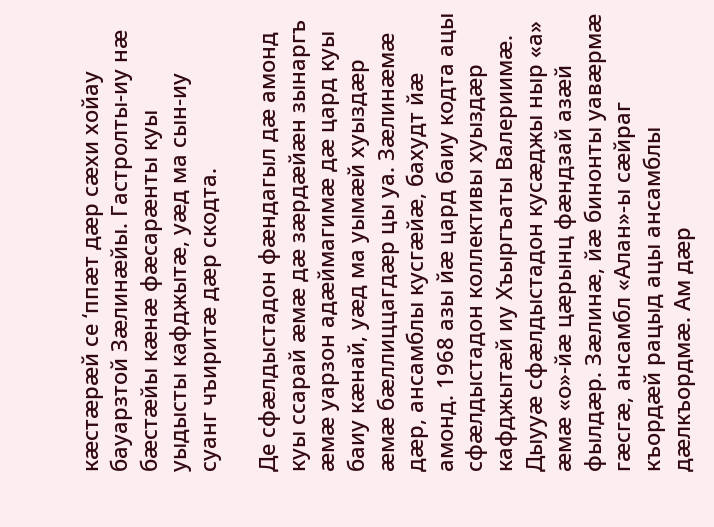кӕстӕрӕй се ‘ппӕт дӕр сӕхи хойау бауарзтой Зӕлинӕйы. Гастролты-иу нӕ бӕстӕйы кӕнӕ фӕсарӕнты куы уыдысты кафджытӕ, уӕд ма сын-иу суанг чъиритӕ дӕр скодта.

Де сфӕлдыстадон фӕндагыл дӕ амонд куы ссарай ӕмӕ дӕ зӕрдӕйӕн зынаргъ ӕмӕ уарзон адӕймагимӕ дӕ цард куы баиу кӕнай, уӕд ма уымӕй хуыздӕр ӕмӕ бӕллиццагдӕр цы уа. Зӕлинӕмӕ дӕр, ансамблы кусгӕйӕ, бахудт йӕ амонд. 1968 азы йӕ цард баиу кодта ацы сфӕлдыстадон коллективы хуыздӕр кафджытӕй иу Хъыргъаты Валериимӕ. Дыууӕ сфӕлдыстадон кусӕджы ныр «а» ӕмӕ «о»-йӕ цӕрынц фӕндзай азӕй фылдӕр. Зӕлинӕ, йӕ бинонты уавӕрмӕ гӕсгӕ, ансамбл «Алан»-ы сӕйраг къордӕй рацыд ацы ансамблы дӕлкъордмӕ. Ам дӕр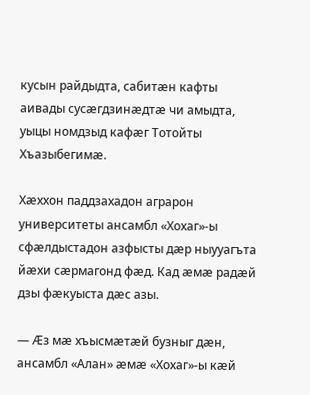кусын райдыдта, сабитӕн кафты аивады сусӕгдзинӕдтӕ чи амыдта, уыцы номдзыд кафӕг Тотойты Хъазыбегимӕ.

Хӕххон паддзахадон аграрон университеты ансамбл «Хохаг»-ы сфӕлдыстадон азфысты дӕр ныууагъта йӕхи сӕрмагонд фӕд. Кад ӕмӕ радӕй дзы фӕкуыста дӕс азы.

— Ӕз мӕ хъысмӕтӕй бузныг дӕн, ансамбл «Алан» ӕмӕ «Хохаг»-ы кӕй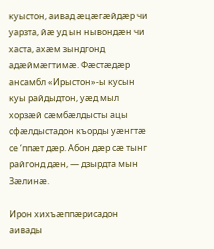куыстон, аивад ӕцӕгӕйдӕр чи уарзта, йӕ уд ын нывондӕн чи хаста, ахӕм зындгонд адӕймӕгтимӕ. Фӕстӕдӕр ансамбл «Ирыстон»-ы кусын куы райдыдтон, уӕд мыл хорзӕй сӕмбӕлдысты ацы сфӕлдыстадон къорды уӕнгтӕ се ‘ппӕт дӕр. Абон дӕр сӕ тынг райгонд дӕн, — дзырдта мын Зӕлинӕ.

Ирон хихъӕппӕрисадон аивады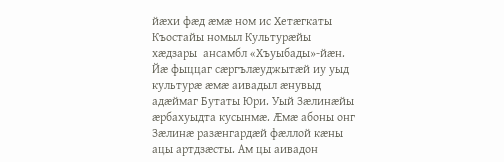йӕхи фӕд ӕмӕ ном ис Хетӕгкаты Къостайы номыл Культурӕйы хӕдзары  ансамбл «Хъуыбады»-йӕн. Йӕ фыццаг сӕргълӕуджытӕй иу уыд культурӕ ӕмӕ аивадыл ӕнувыд адӕймаг Бутаты Юри. Уый Зӕлинӕйы ӕрбахуыдта кусынмӕ. Ӕмӕ абоны онг Зӕлинӕ разӕнгардӕй фӕллой кӕны ацы артдзӕсты. Ам цы аивадон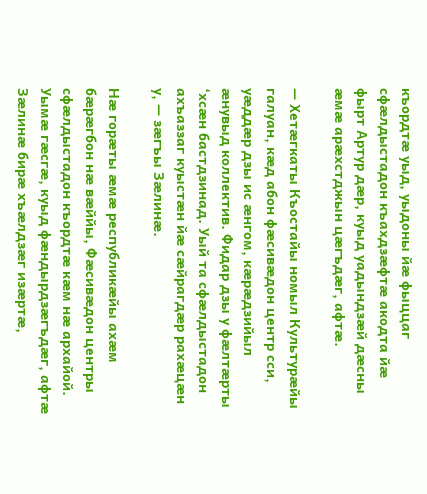къордтӕ уыд, уыдоны йӕ фыццаг сфӕлдыстадон къахдзӕфтӕ акодта йӕ фырт Артур дӕр, куыд уадындзӕй дӕсны ӕмӕ арӕхстджын цӕгъдӕг, афтӕ.

— Хетӕгкаты Къостайы номыл Культурӕйы галуан, кӕд абон фӕсивӕдон центр сси, уӕддӕр дзы ис ӕнгом, кӕрӕдзийыл ӕнувыд коллектив. Фидар дзы у фӕлтӕрты ‘хсӕн бастдзинад. Уый та сфӕлдыстадон ахъаззаг куыстӕн йӕ сӕйрагдӕр рахӕцӕн у, — зӕгъы Зӕлинӕ.

Нӕ горӕты ӕмӕ республикӕйы ахӕм бӕрӕгбон нӕ вӕййы, Фӕсивӕдон центры сфӕлдыстадон къордтӕ кӕм нӕ архайой. Уымӕ гӕсгӕ, куыд фӕндырдзӕгъдӕг, афтӕ Зӕлинӕ бирӕ хъӕлдзӕг изӕртӕ,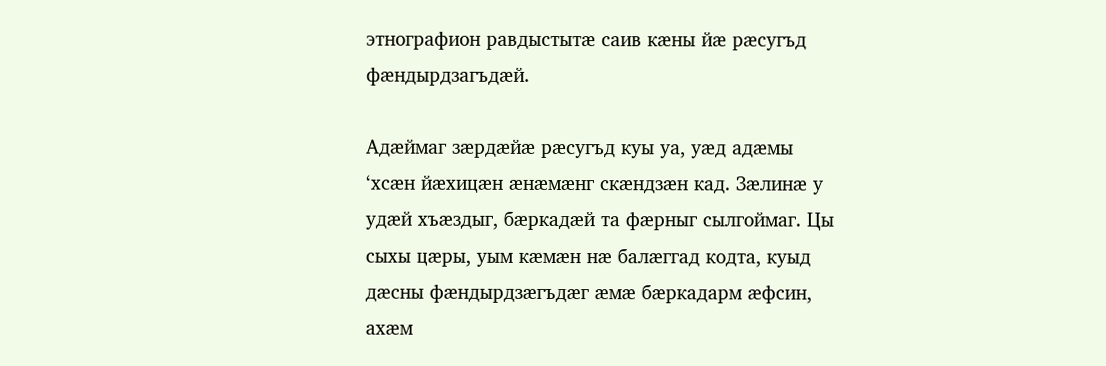этнографион равдыстытӕ саив кӕны йӕ рӕсугъд фӕндырдзагъдӕй.

Адӕймаг зӕрдӕйӕ рӕсугъд куы уа, уӕд адӕмы ‘хсӕн йӕхицӕн ӕнӕмӕнг скӕндзӕн кад. Зӕлинӕ у удӕй хъӕздыг, бӕркадӕй та фӕрныг сылгоймаг. Цы сыхы цӕры, уым кӕмӕн нӕ балӕггад кодта, куыд дӕсны фӕндырдзӕгъдӕг ӕмӕ бӕркадарм ӕфсин, ахӕм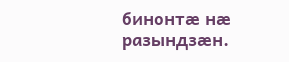бинонтӕ нӕ разындзӕн.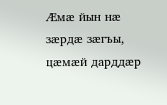Ӕмӕ йын нӕ зӕрдӕ зӕгъы, цӕмӕй дарддӕр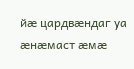йӕ цардвӕндаг уа ӕнӕмаст ӕмӕ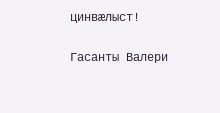цинвӕлыст!

Гасанты Валери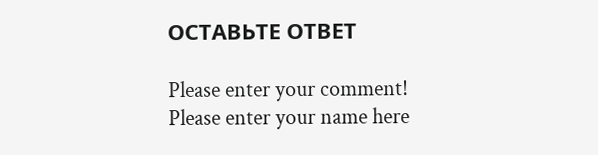ОСТАВЬТЕ ОТВЕТ

Please enter your comment!
Please enter your name here